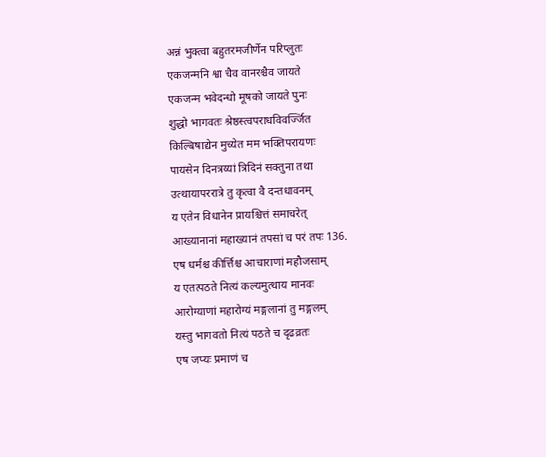अन्नं भुक्त्वा बहुतरमजीर्णेन परिप्लुतः
एकजन्मनि श्वा चैव वानरश्चैव जायते
एकजन्म भवेदन्धो मूषको जायते पुनः
शुद्धो भागवतः श्रेष्ठस्त्वपराधविवर्ज्जित
किल्बिषाद्येन मुच्येत मम भक्तिपरायणः
पायसेन दिनत्रय्यां त्रिदिनं सक्तुना तथा
उत्थायापररात्रे तु कृत्वा वै दन्तधावनम्
य एतेन विधानेन प्रायश्चित्तं समाचरेत्
आख्यानानां महाख्यानं तपसां च परं तपः 136.
एष धर्मश्च कीर्त्तिश्च आचाराणां महौजसाम्
य एतत्पठते नित्यं कल्यमुत्थाय मानवः
आरोग्याणां महारोग्यं मङ्गलानां तु मङ्गलम्
यस्तु भागवतो नित्यं पठते च दृढव्रतः
एष जप्यः प्रमाणं च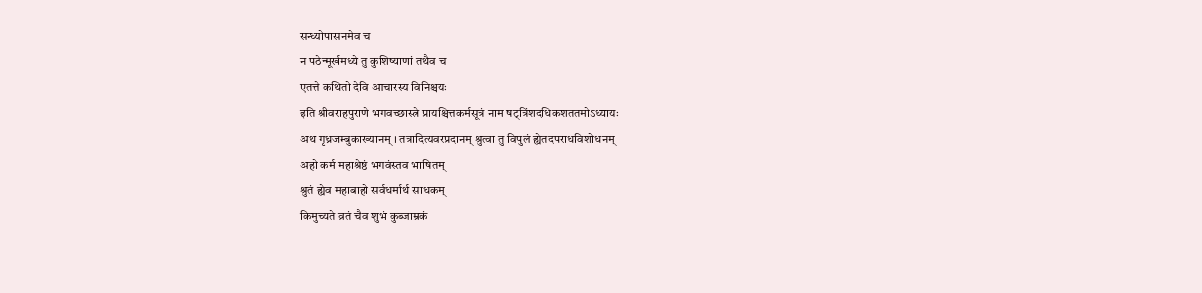सन्ध्योपासनमेव च
न पठेन्मूर्खमध्ये तु कुशिष्याणां तथैव च
एतत्ते कथितो देवि आचारस्य विनिश्चयः
इति श्रीवराहपुराणे भगवच्छास्त्रे प्रायश्चित्तकर्मसूत्रं नाम षट्त्रिंशदधिकशततमोऽध्यायः
अथ गृध्रजम्बुकाख्यानम् । तत्रादित्यवरप्रदानम् श्रुत्वा तु विपुलं ह्येतदपराधविशोधनम्
अहो कर्म महाश्रेष्ठं भगवंस्तव भाषितम्
श्रुतं ह्येव महाबाहो सर्वधर्मार्थ साधकम्
किमुच्यते व्रतं चैव शुभं कुब्जाम्रकं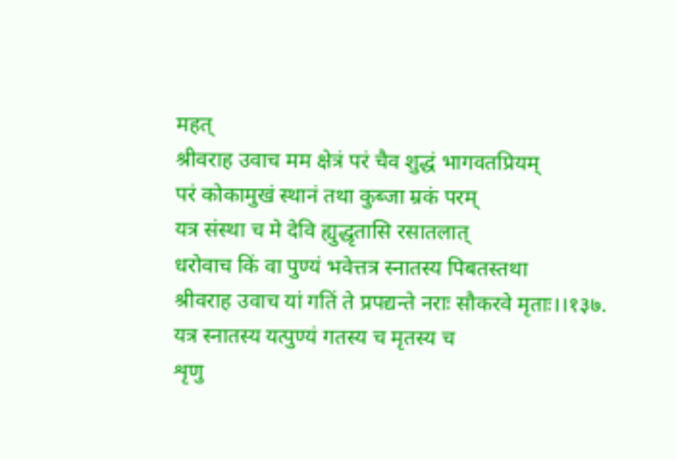महत्
श्रीवराह उवाच मम क्षेत्रं परं चैव शुद्धं भागवतप्रियम्
परं कोकामुखं स्थानं तथा कुब्जा म्रकं परम्
यत्र संस्था च मे देवि ह्युद्धृतासि रसातलात्
धरोवाच किं वा पुण्यं भवेत्तत्र स्नातस्य पिबतस्तथा
श्रीवराह उवाच यां गतिं ते प्रपद्यन्ते नराः सौकरवे मृताः।।१३७.
यत्र स्नातस्य यत्पुण्यं गतस्य च मृतस्य च
शृणु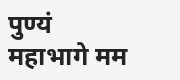पुण्यं महाभागे मम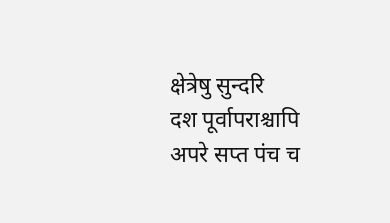क्षेत्रेषु सुन्दरि
दश पूर्वापराश्चापि अपरे सप्त पंच च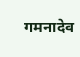गमनादेव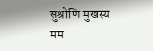सुश्रोणि मुखस्य मम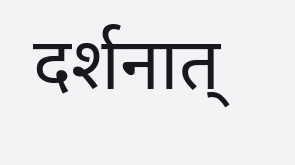दर्शनात्